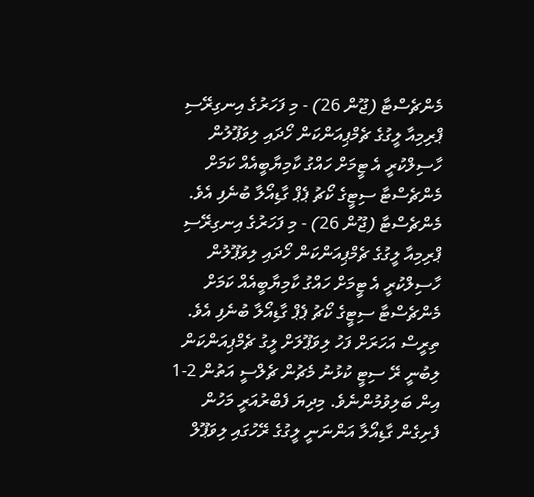މެންޗެސްޓާ (ޖޫން 26) - މި ފަހަރުގެ އިނގިރޭސި ޕްރިމިއާ ލީގުގެ ޗެމްޕިއަންކަން ހޯދައި ލިވަޕޫލުން ހާސިލްކުރީ އެ ޓީމަށް ހައްގު ކާމިޔާބީއެއް ކަމަށް މެންޗެސްޓާ ސިޓީގެ ކޯޗު ޕެޕް ގާޑިއޯލާ ބުނެފި އެވެ.
މެންޗެސްޓާ (ޖޫން 26) - މި ފަހަރުގެ އިނގިރޭސި ޕްރިމިއާ ލީގުގެ ޗެމްޕިއަންކަން ހޯދައި ލިވަޕޫލުން ހާސިލްކުރީ އެ ޓީމަށް ހައްގު ކާމިޔާބީއެއް ކަމަށް މެންޗެސްޓާ ސިޓީގެ ކޯޗު ޕެޕް ގާޑިއޯލާ ބުނެފި އެވެ.
ތިރީސް އަހަރަށް ފަހު ލިވަޕޫލަށް ލީގު ޗެމްޕިއަންކަން ލިބުނީ ރޭ ސިޓީ ކުޅުނު މެޗުން ޗެލްސީ އަތުން 2-1 އިން ބަލިވުމުންނެވެ. މިދިޔަ ފެބްރުއަރީ މަހުން ފެށިގެން ގާޑިއޯލާ އަންނަނީ ލީގުގެ ރޭހުގައި ލިވަޕޫލް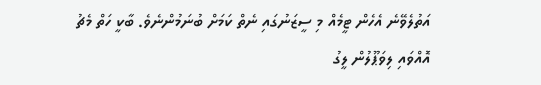އަތުލެވޭނެ އެހެން ޓީމެއް މި ސީޒަނުގައި ނެތް ކަމަށް ބުނަމުންނެވެ. ބާކީ ހަތް މެޗު އޮއްވައި ލިވަޕޫލުން ލީގު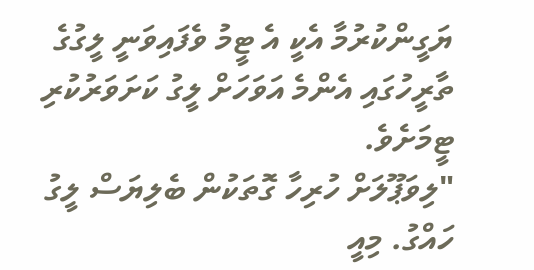ޔަގީންކުރުމާ އެކީ އެ ޓީމު ވެފައިވަނީ ލީގުގެ ތާރީހުގައި އެންމެ އަވަހަށް ލީގު ކަށަވަރުކުރި ޓީމަށެވެ.
"ލިވަޕޫލަށް ހުރިހާ ގޮތަކުން ބެލިޔަސް ލީގު ހައްގު. މިއީ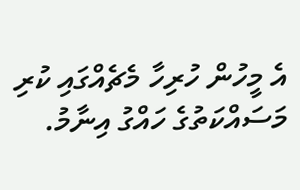އެ މީހުން ހުރިހާ މެޗެއްގައި ކުރި މަސައްކަތުގެ ހައްގު އިނާމު.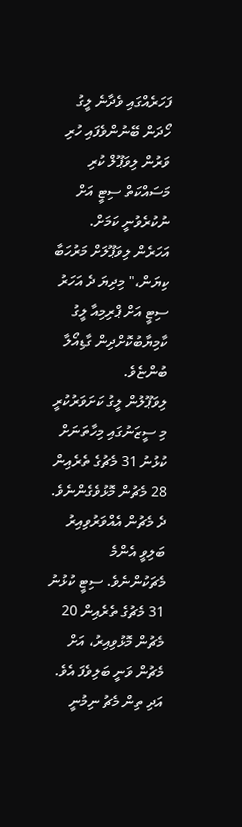ފަހަރެއްގައި ވެދާނެ ލީގު ހޯދަން ބޭނުންވެފައި ހުރި ވަރުން ލިވަޕޫލް ކުރި މަސައްކަތް ސިޓީ އަށް ނުކުރެވުނީ ކަމަށް. އަހަރެން ލިވަޕޫލަށް މަރުހަބާ ކިޔަން،" މިދިޔަ ދެ އަހަރު ސިޓީ އަށް ޕްރިމިއާ ލީގު ކާމިޔާބުކޮށްދިން ގާޑިއޯލާ ބުންޏެވެ.
ލިވަޕޫލުން ލީގު ކަށަވަރުކުރީ މި ސީޒަނުގައި މިހާތަނަށް ކުޅުނު 31 މެޗުގެ ތެރެއިން 28 މެޗުން މޮޅުވެގެންނެވެ. ދެ މެޗުން އެއްވަރުވިއިރު ބަލިވީ އެންމެ މެޗަކުންނެވެ. ސިޓީ ކުޅުނު 31 މެޗުގެ ތެރެއިން 20 މެޗުން މޮޅުވިއިރު، އަށް މެޗުން ވަނީ ބަލިވެފަ އެވެ. އަދި ތިން މެޗު ނިމުނީ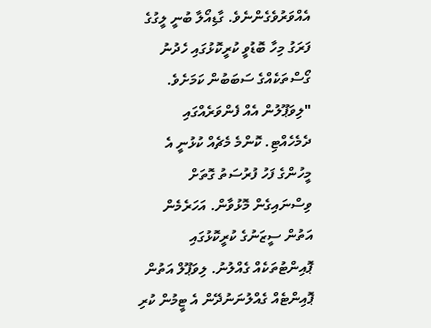އެއްވަރުވެގެންނެވެ. ގާޑިއޯލާ ބުނީ ލީގުގެ ފަރަގު މިހާ ބޮޑުވީ ކުރީކޮޅުގައި ހެދުނު ގޯސްތަކެއްގެ ސަބަބުން ކަމަށެވެ.
"ލިވަޕޫލުން އެއް ފެންވަރެއްގައި ދެމެހެއްޓި. ކޮންމެ މެޗެއް ކުޅުނީ އެ މީހުންގެ ފަހު ފުރުސަތު ގޮތަށް ވިސްނައިގެން މޮޅުވާން. އަހަރެމެން އަތުން ސީޒަނުގެ ކުރީކޮޅުގައި ޕޮއިންޓުތަކެއް ގެއްލުނު. ލިވަޕޫލް އަތުން ޕޮއިންޓެއް ގެއްލުނަނުދޭން އެ ޓީމުން ކުރި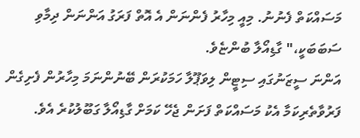މަސައްކަތް ފެނުނު. މިއީ މިހާރު ފެންނަން އެ އޮތް ފަރަގު އަންނަން ދިމާވި ސަބަބަކީ،" ގާޑިއޯލާ ބުންޏެވެ.
އަންނަ ސީޒަނުގައި ސިޓީން ލިވަޕޫލާ ހަމަކުރަން ބޭނުންނަމަ މިހާރުން ފެށިގެން ފަރުވާތެރިކަމާ އެކު މަސައްކަތް ފަށަން ޖެހޭ ކަމަށް ގާޑިއޯލާ ގަބޫލުކުރެ އެވެ.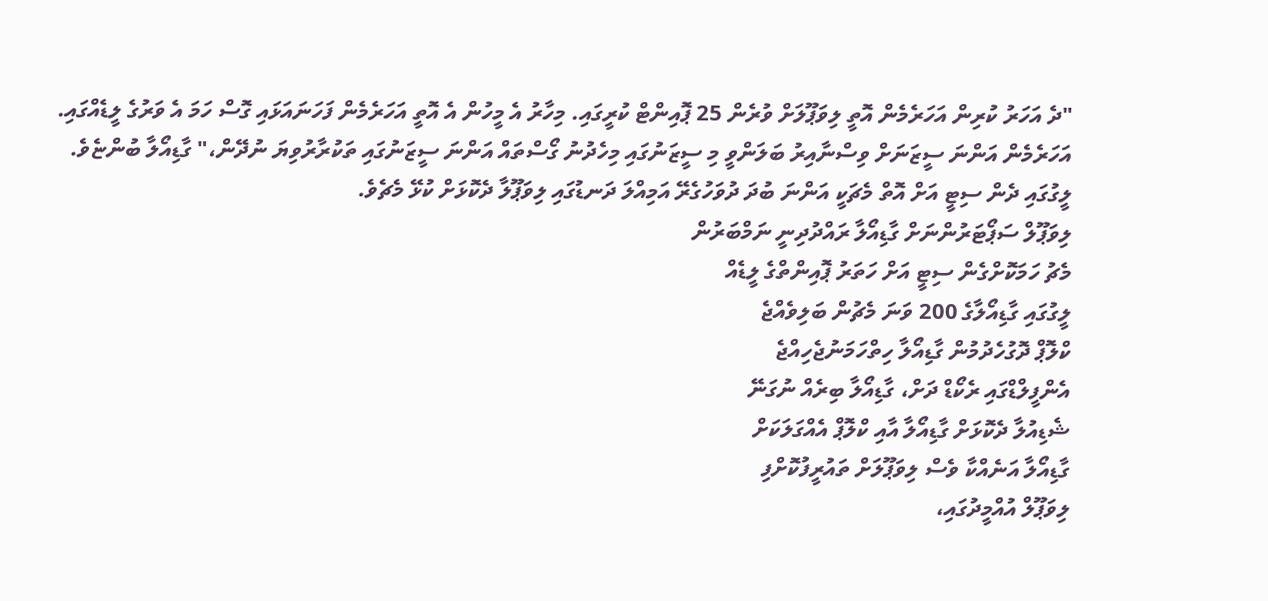"ދެ އަހަރު ކުރިން އަހަރެމެން އޮތީ ލިވަޕޫލަށް ވުރެން 25 ޕޮއިންޓް ކުރީގައި. މިހާރު އެ މީހުން އެ އޮތީ އަހަރެމެން ފަހަނައަޅައި ގޮސް ހަމަ އެ ވަރުގެ ލީޑެއްގައި. އަހަރެމެން އަންނަ ސީޒަނަށް ވިސްނާއިރު ބަލަންވީ މި ސީޒަނުގައި މިހެދުނު ގޯސްތައް އަންނަ ސީޒަނުގައި ތަކުރާރުވިޔަ ނުދޭން،" ގާޑިއޯލާ ބުންޏެވެ.
ލީގުގައި ދެން ސިޓީ އަށް އޮތް މެޗަކީ އަންނަ ބުދަ ދުވަހުގެރޭ އަމިއްލަ ދަނޑުގައި ލިވަޕޫލާ ދެކޮޅަށް ކުޅޭ މެޗެވެ.
ލިވަޕޫލް ސަޕޯޓަރުންނަށް ގާޑިއޯލާ ރައްދުދިނީ ނަމްބަރުން
މެޗު ހަމަކޮށްގެން ސިޓީ އަށް ހަތަރު ޕޮއިންތްގެ ލީޑެއް
ލީގުގައި ގާޑިއޯލާގެ 200 ވަނަ މެޗުން ބަލިވެއްޖެ
ކްލޮޕް ދޮގުހެދުމުން ގާޑިއޯލާ ހިތްހަމަނުޖެހިއްޖެ
އެންފީލްޑްގައި ރެކޯޑް ދަށް، ގާޑިއޯލާ ބިރެއް ނުގަނޭ
ޝެޑިއުލާ ދެކޮޅަށް ގާޑިއޯލާ އާއި ކްލޮޕް އެއްގަލަކަށް
ގާޑިއޯލާ އަނެއްކާ ވެސް ލިވަޕޫލަށް ތައުރީފުކޮށްފި
ލިވަޕޫލް އުއްމީދުގައި،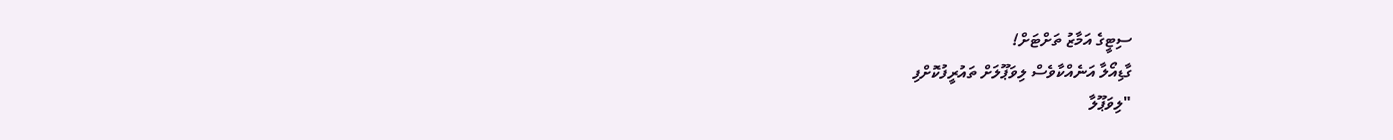ސިޓީގެ އަމާޒު ތަށްޓަށް!
ގާޑިއޯލާ އަނެއްކާވެސް ލިވަޕޫލަށް ތައުރީފުކޮށްފި
"ލިވަޕޫލާ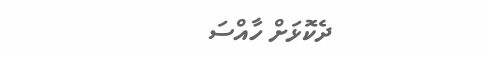ދެކޮޅަށް ހާއްސަ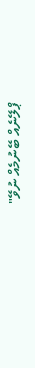ޕްލޭނެއް ބޭނުމެއް ނުވޭ"